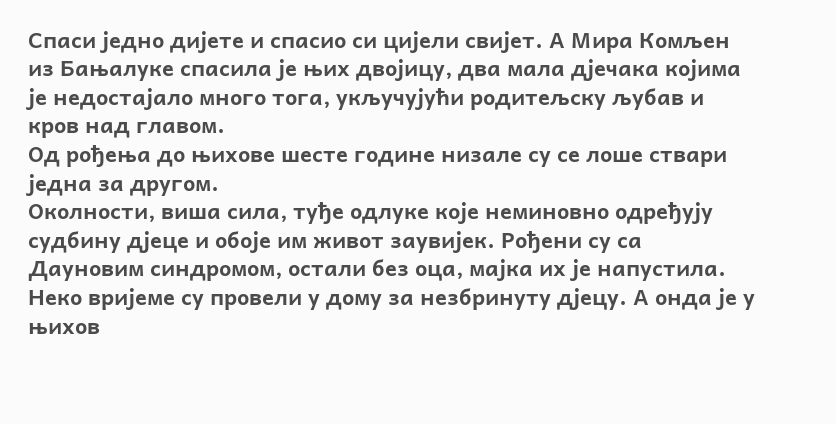Спаси једно дијете и спасио си цијели свијет. А Мира Комљен из Бањалуке спасила је њих двојицу, два мала дјечака којима је недостајало много тога, укључујући родитељску љубав и кров над главом.
Од рођења до њихове шесте године низале су се лоше ствари једна за другом.
Околности, виша сила, туђе одлуке које неминовно одређују судбину дјеце и обоје им живот заувијек. Рођени су са Дауновим синдромом, остали без оца, мајка их је напустила. Неко вријеме су провели у дому за незбринуту дјецу. А онда је у њихов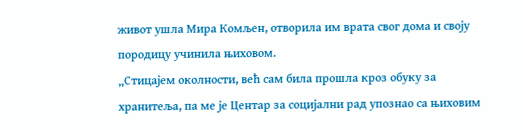живот ушла Мира Комљен, отворила им врата свог дома и своју породицу учинила њиховом.
„Стицајем околности, већ сам била прошла кроз обуку за хранитеља, па ме је Центар за социјални рад упознао са њиховим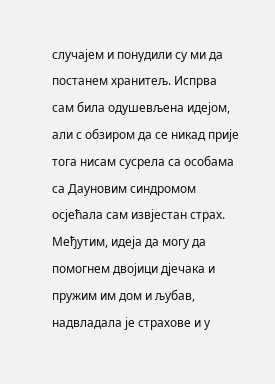случајем и понудили су ми да постанем хранитељ. Испрва сам била одушевљена идејом, али с обзиром да се никад прије тога нисам сусрела са особама са Дауновим синдромом осјећала сам извјестан страх. Међутим, идеја да могу да помогнем двојици дјечака и пружим им дом и љубав, надвладала је страхове и у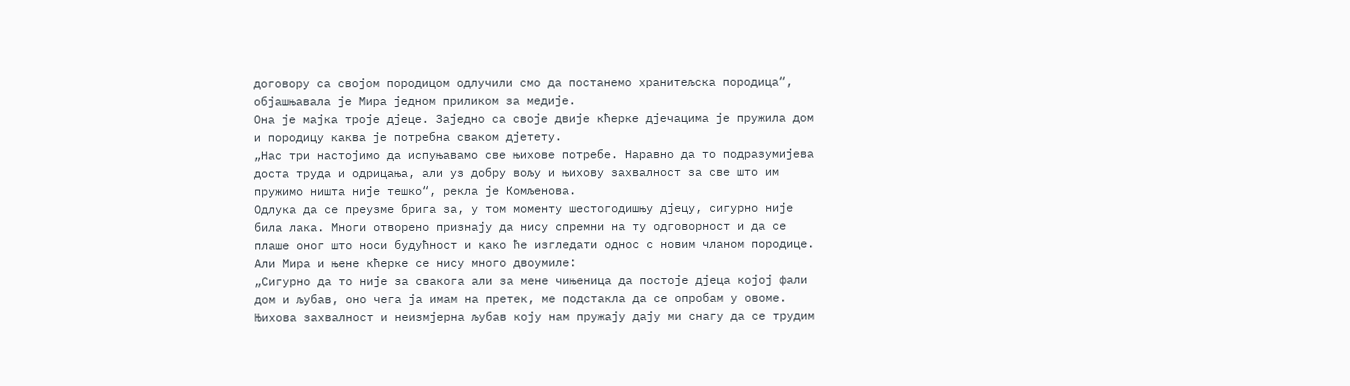договору са својом породицом одлучили смо да постанемо хранитељска породица“, објашњавала је Мира једном приликом за медије.
Она је мајка троје дјеце. Заједно са своје двије кћерке дјечацима је пружила дом и породицу каква је потребна сваком дјетету.
„Нас три настојимо да испуњавамо све њихове потребе. Наравно да то подразумијева доста труда и одрицања, али уз добру вољу и њихову захвалност за све што им пружимо ништа није тешко“, рекла је Комљенова.
Одлука да се преузме брига за, у том моменту шестогодишњу дјецу, сигурно није била лака. Многи отворено признају да нису спремни на ту одговорност и да се плаше оног што носи будућност и како ће изгледати однос с новим чланом породице. Али Мира и њене кћерке се нису много двоумиле:
„Сигурно да то није за свакога али за мене чињеница да постоје дјеца којој фали дом и љубав, оно чега ја имам на претек, ме подстакла да се опробам у овоме. Њихова захвалност и неизмјерна љубав коју нам пружају дају ми снагу да се трудим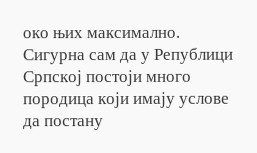око њих максимално. Сигурна сам да у Републици Српској постоји много породица који имају услове да постану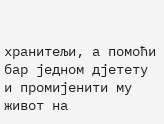хранитељи, а помоћи бар једном дјетету и промијенити му живот на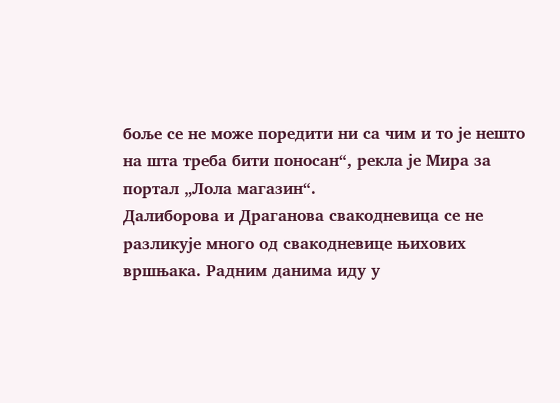боље се не може поредити ни са чим и то је нешто на шта треба бити поносан“, рекла је Мира за портал „Лола магазин“.
Далиборова и Драганова свакодневица се не разликује много од свакодневице њихових вршњака. Радним данима иду у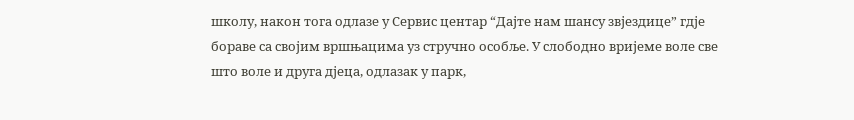школу, након тога одлазе у Сервис центар “Дајте нам шансу звјездице” гдје бораве са својим вршњацима уз стручно особље. У слободно вријеме воле све што воле и друга дјеца, одлазак у парк,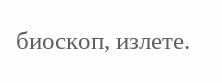биоскоп, излете.